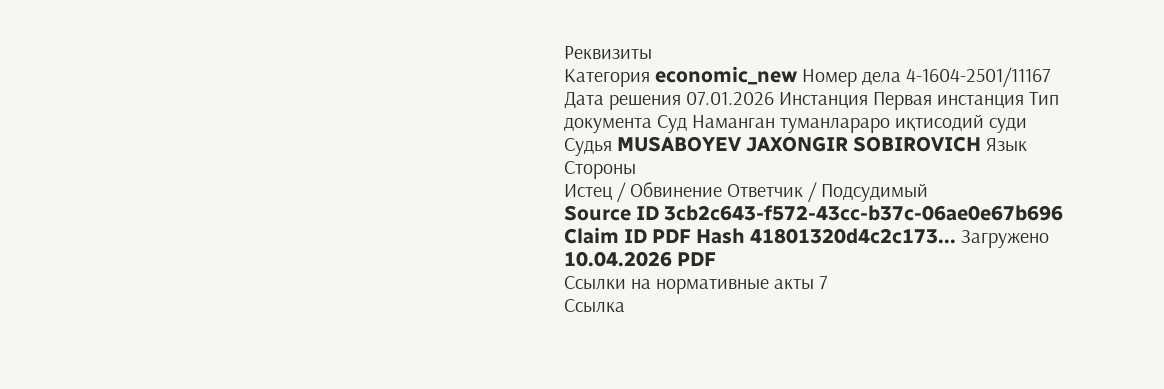Реквизиты
Категория economic_new Номер дела 4-1604-2501/11167 Дата решения 07.01.2026 Инстанция Первая инстанция Тип документа Суд Наманган туманлараро иқтисодий суди Судья MUSABOYEV JAXONGIR SOBIROVICH Язык
Стороны
Истец / Обвинение Ответчик / Подсудимый
Source ID 3cb2c643-f572-43cc-b37c-06ae0e67b696 Claim ID PDF Hash 41801320d4c2c173... Загружено 10.04.2026 PDF
Ссылки на нормативные акты 7
Ссылка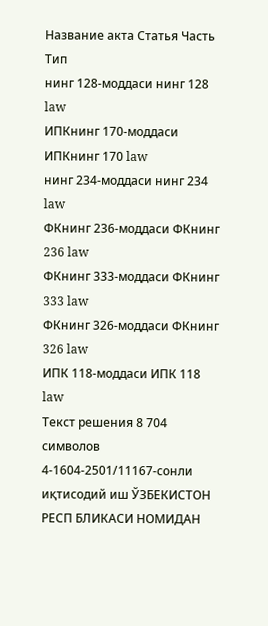Название акта Статья Часть Тип
нинг 128-моддаси нинг 128 law
ИПКнинг 170-моддаси ИПКнинг 170 law
нинг 234-моддаси нинг 234 law
ФКнинг 236-моддаси ФКнинг 236 law
ФКнинг 333-моддаси ФКнинг 333 law
ФКнинг 326-моддаси ФКнинг 326 law
ИПК 118-моддаси ИПК 118 law
Текст решения 8 704 символов
4-1604-2501/11167-сонли иқтисодий иш ЎЗБЕКИСТОН РЕСП БЛИКАСИ НОМИДАН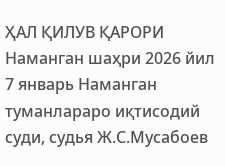ҲАЛ ҚИЛУВ ҚАРОРИ Наманган шаҳри 2026 йил 7 январь Наманган туманлараро иқтисодий суди, судья Ж.С.Мусабоев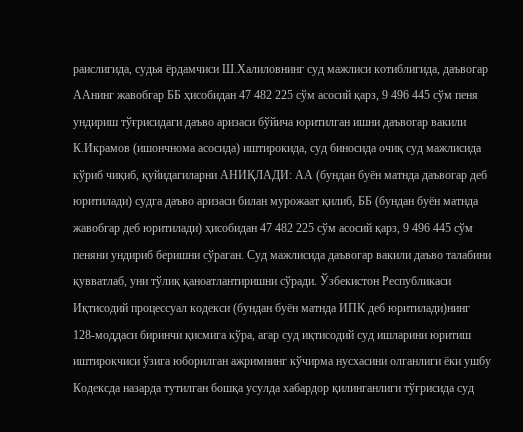раислигида, судья ёрдамчиси Ш.Халиловнинг суд мажлиси котиблигида, даъвогар ААнинг жавобгар ББ ҳисобидан 47 482 225 сўм асосий қарз, 9 496 445 сўм пеня ундириш тўғрисидаги даъво аризаси бўйича юритилган ишни даъвогар вакили К.Икрамов (ишончнома асосида) иштирокида, суд биносида очиқ суд мажлисида кўриб чиқиб, қуйидагиларни АНИҚЛАДИ: АА (бундан буён матнда даъвогар деб юритилади) судга даъво аризаси билан мурожаат қилиб, ББ (бундан буён матнда жавобгар деб юритилади) ҳисобидан 47 482 225 сўм асосий қарз, 9 496 445 сўм пеняни ундириб беришни сўраган. Суд мажлисида даъвогар вакили даъво талабини қувватлаб, уни тўлиқ қаноатлантиришни сўради. Ўзбекистон Республикаси Иқтисодий процессуал кодекси (бундан буён матнда ИПК деб юритилади)нинг 128-моддаси биринчи қисмига кўра, агар суд иқтисодий суд ишларини юритиш иштирокчиси ўзига юборилган ажримнинг кўчирма нусхасини олганлиги ёки ушбу Кодексда назарда тутилган бошқа усулда хабардор қилинганлиги тўғрисида суд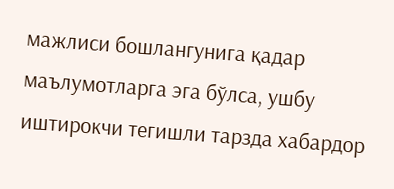мажлиси бошлангунига қадар маълумотларга эга бўлса, ушбу иштирокчи тегишли тарзда хабардор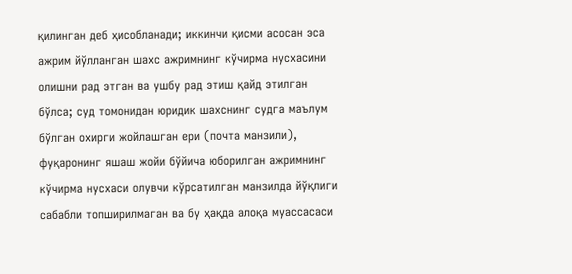қилинган деб ҳисобланади; иккинчи қисми асосан эса ажрим йўлланган шахс ажримнинг кўчирма нусхасини олишни рад этган ва ушбу рад этиш қайд этилган бўлса; суд томонидан юридик шахснинг судга маълум бўлган охирги жойлашган ери (почта манзили), фуқаронинг яшаш жойи бўйича юборилган ажримнинг кўчирма нусхаси олувчи кўрсатилган манзилда йўқлиги сабабли топширилмаган ва бу ҳақда алоқа муассасаси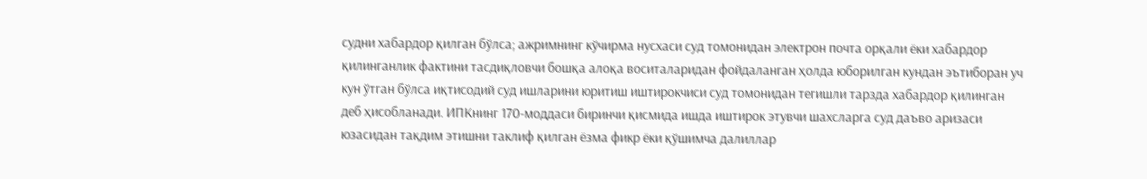судни хабардор қилган бўлса; ажримнинг кўчирма нусхаси суд томонидан электрон почта орқали ёки хабардор қилинганлик фактини тасдиқловчи бошқа алоқа воситаларидан фойдаланган ҳолда юборилган кундан эътиборан уч кун ўтган бўлса иқтисодий суд ишларини юритиш иштирокчиси суд томонидан тегишли тарзда хабардор қилинган деб ҳисобланади. ИПКнинг 170-моддаси биринчи қисмида ишда иштирок этувчи шахсларга суд даъво аризаси юзасидан тақдим этишни таклиф қилган ёзма фикр ёки қўшимча далиллар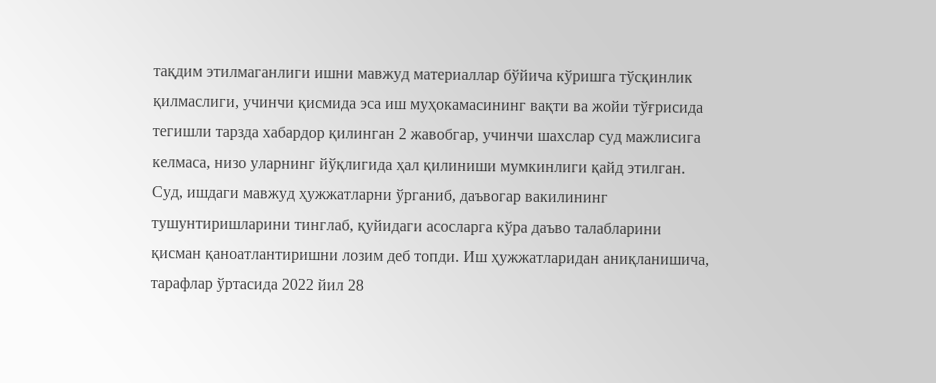тақдим этилмаганлиги ишни мавжуд материаллар бўйича кўришга тўсқинлик қилмаслиги, учинчи қисмида эса иш муҳокамасининг вақти ва жойи тўғрисида тегишли тарзда хабардор қилинган 2 жавобгар, учинчи шахслар суд мажлисига келмаса, низо уларнинг йўқлигида ҳал қилиниши мумкинлиги қайд этилган. Суд, ишдаги мавжуд ҳужжатларни ўрганиб, даъвогар вакилининг тушунтиришларини тинглаб, қуйидаги асосларга кўра даъво талабларини қисман қаноатлантиришни лозим деб топди. Иш ҳужжатларидан аниқланишича, тарафлар ўртасида 2022 йил 28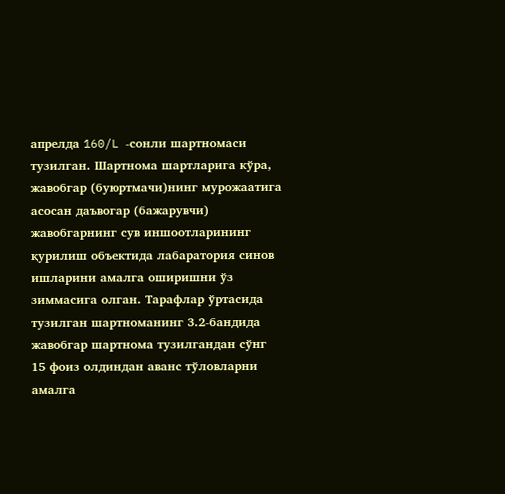апрелда 160/L -сонли шартномаси тузилган. Шартнома шартларига кўра, жавобгар (буюртмачи)нинг мурожаатига асосан даъвогар (бажарувчи) жавобгарнинг сув иншоотларининг қурилиш объектида лабаратория синов ишларини амалга оширишни ўз зиммасига олган. Тарафлар ўртасида тузилган шартноманинг 3.2-бандида жавобгар шартнома тузилгандан сўнг 15 фоиз олдиндан аванс тўловларни амалга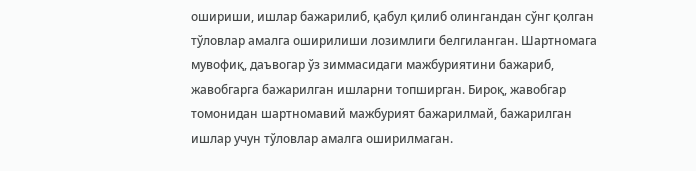ошириши, ишлар бажарилиб, қабул қилиб олингандан сўнг қолган тўловлар амалга оширилиши лозимлиги белгиланган. Шартномага мувофиқ, даъвогар ўз зиммасидаги мажбуриятини бажариб, жавобгарга бажарилган ишларни топширган. Бироқ, жавобгар томонидан шартномавий мажбурият бажарилмай, бажарилган ишлар учун тўловлар амалга оширилмаган.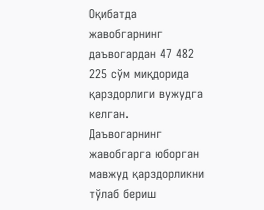Оқибатда жавобгарнинг даъвогардан 47 482 225 сўм миқдорида қарздорлиги вужудга келган. Даъвогарнинг жавобгарга юборган мавжуд қарздорликни тўлаб бериш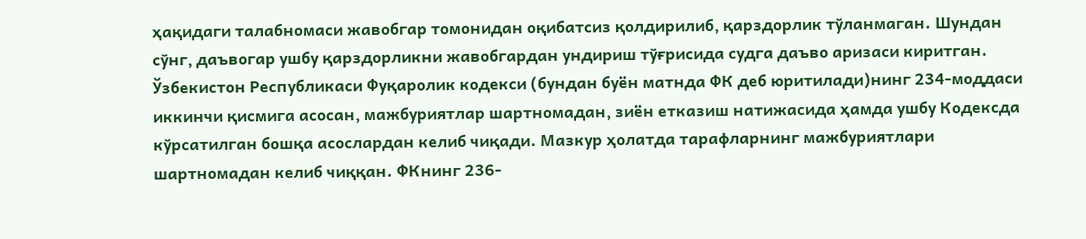ҳақидаги талабномаси жавобгар томонидан оқибатсиз қолдирилиб, қарздорлик тўланмаган. Шундан сўнг, даъвогар ушбу қарздорликни жавобгардан ундириш тўғрисида судга даъво аризаси киритган. Ўзбекистон Республикаси Фуқаролик кодекси (бундан буён матнда ФК деб юритилади)нинг 234-моддаси иккинчи қисмига асосан, мажбуриятлар шартномадан, зиён етказиш натижасида ҳамда ушбу Кодексда кўрсатилган бошқа асослардан келиб чиқади. Мазкур ҳолатда тарафларнинг мажбуриятлари шартномадан келиб чиққан. ФКнинг 236-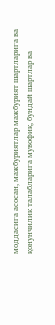моддасига асосан, мажбуриятлар мажбурият шартларига ва қонунчилик талабларига мувофиқ, бундай шартлар ва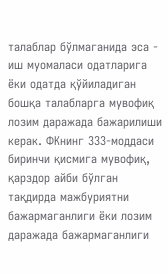талаблар бўлмаганида эса - иш муомаласи одатларига ёки одатда қўйиладиган бошқа талабларга мувофиқ лозим даражада бажарилиши керак. ФКнинг 333-моддаси биринчи қисмига мувофиқ, қарздор айби бўлган тақдирда мажбуриятни бажармаганлиги ёки лозим даражада бажармаганлиги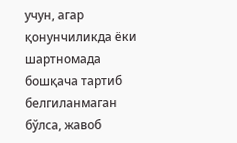учун, агар қонунчиликда ёки шартномада бошқача тартиб белгиланмаган бўлса, жавоб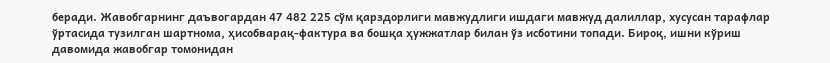беради. Жавобгарнинг даъвогардан 47 482 225 сўм қарздорлиги мавжудлиги ишдаги мавжуд далиллар, хусусан тарафлар ўртасида тузилган шартнома, ҳисобварақ-фактура ва бошқа ҳужжатлар билан ўз исботини топади. Бироқ, ишни кўриш давомида жавобгар томонидан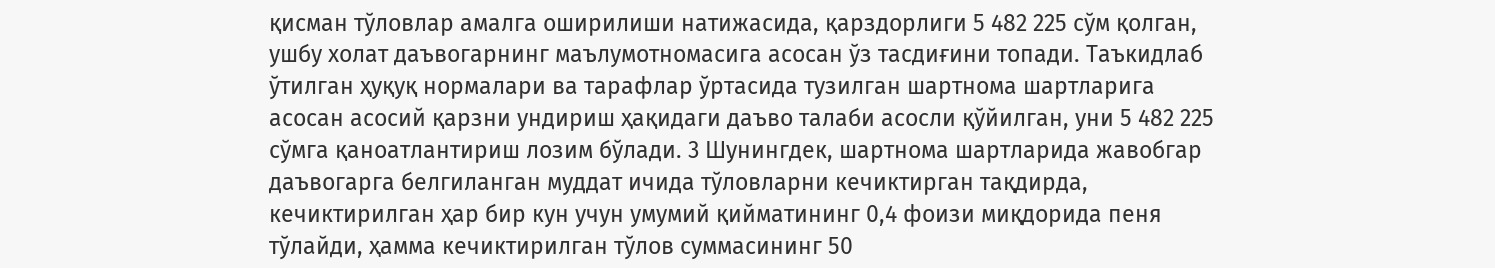қисман тўловлар амалга оширилиши натижасида, қарздорлиги 5 482 225 сўм қолган, ушбу холат даъвогарнинг маълумотномасига асосан ўз тасдиғини топади. Таъкидлаб ўтилган ҳуқуқ нормалари ва тарафлар ўртасида тузилган шартнома шартларига асосан асосий қарзни ундириш ҳақидаги даъво талаби асосли қўйилган, уни 5 482 225 сўмга қаноатлантириш лозим бўлади. 3 Шунингдек, шартнома шартларида жавобгар даъвогарга белгиланган муддат ичида тўловларни кечиктирган тақдирда, кечиктирилган ҳар бир кун учун умумий қийматининг 0,4 фоизи миқдорида пеня тўлайди, ҳамма кечиктирилган тўлов суммасининг 50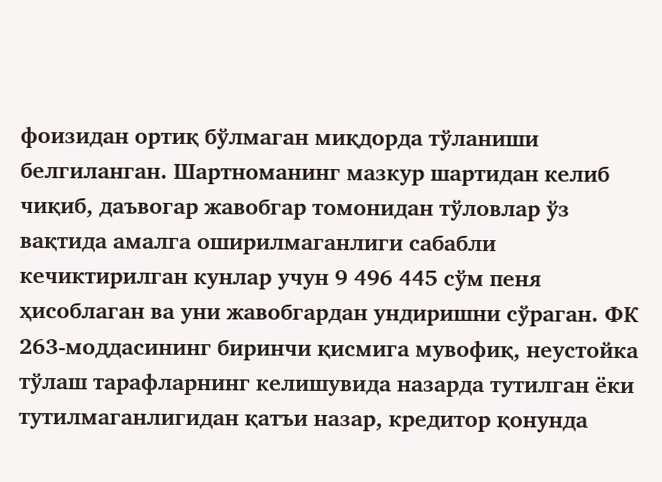фоизидан ортиқ бўлмаган миқдорда тўланиши белгиланган. Шартноманинг мазкур шартидан келиб чиқиб, даъвогар жавобгар томонидан тўловлар ўз вақтида амалга оширилмаганлиги сабабли кечиктирилган кунлар учун 9 496 445 сўм пеня ҳисоблаган ва уни жавобгардан ундиришни сўраган. ФК 263-моддасининг биринчи қисмига мувофиқ, неустойка тўлаш тарафларнинг келишувида назарда тутилган ёки тутилмаганлигидан қатъи назар, кредитор қонунда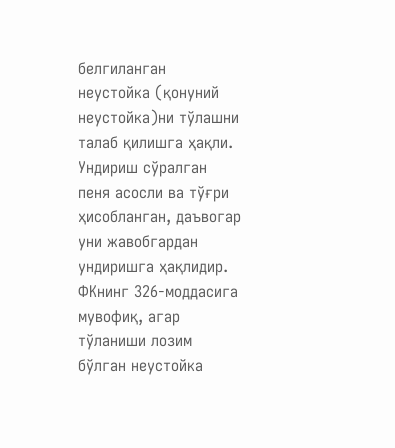белгиланган неустойка (қонуний неустойка)ни тўлашни талаб қилишга ҳақли. Ундириш сўралган пеня асосли ва тўғри ҳисобланган, даъвогар уни жавобгардан ундиришга ҳақлидир. ФКнинг 326-моддасига мувофиқ, агар тўланиши лозим бўлган неустойка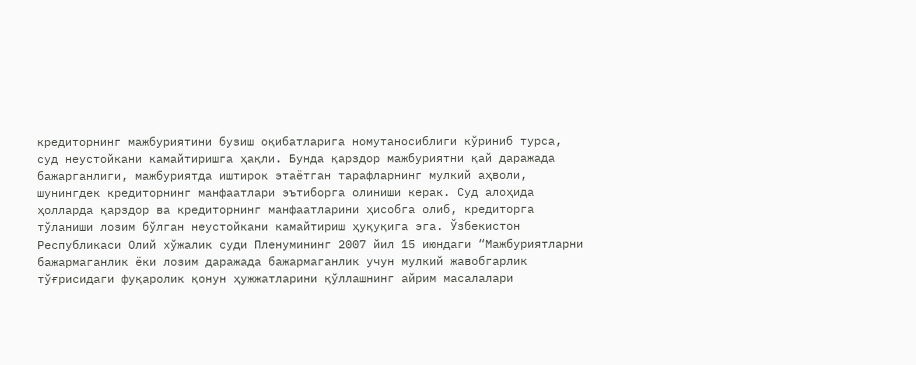кредиторнинг мажбуриятини бузиш оқибатларига номутаносиблиги кўриниб турса, суд неустойкани камайтиришга ҳақли. Бунда қарздор мажбуриятни қай даражада бажарганлиги, мажбуриятда иштирок этаётган тарафларнинг мулкий аҳволи, шунингдек кредиторнинг манфаатлари эътиборга олиниши керак. Суд алоҳида ҳолларда қарздор ва кредиторнинг манфаатларини ҳисобга олиб, кредиторга тўланиши лозим бўлган неустойкани камайтириш ҳуқуқига эга. Ўзбекистон Республикаси Олий хўжалик суди Пленумининг 2007 йил 15 июндаги “Мажбуриятларни бажармаганлик ёки лозим даражада бажармаганлик учун мулкий жавобгарлик тўғрисидаги фуқаролик қонун ҳужжатларини қўллашнинг айрим масалалари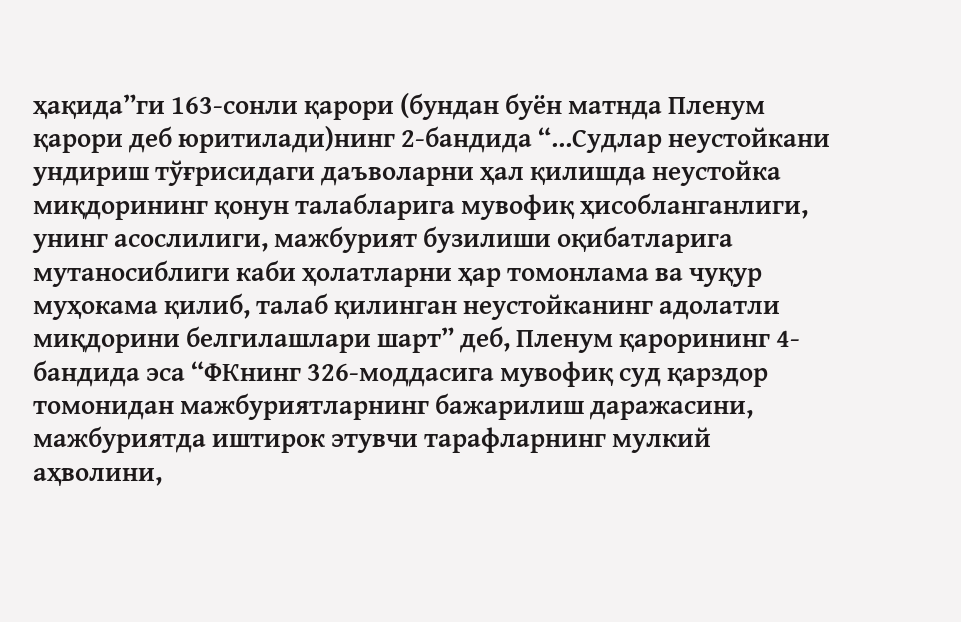ҳақида”ги 163-сонли қарори (бундан буён матнда Пленум қарори деб юритилади)нинг 2-бандида “...Судлар неустойкани ундириш тўғрисидаги даъволарни ҳал қилишда неустойка миқдорининг қонун талабларига мувофиқ ҳисобланганлиги, унинг асослилиги, мажбурият бузилиши оқибатларига мутаносиблиги каби ҳолатларни ҳар томонлама ва чуқур муҳокама қилиб, талаб қилинган неустойканинг адолатли миқдорини белгилашлари шарт” деб, Пленум қарорининг 4-бандида эса “ФКнинг 326-моддасига мувофиқ суд қарздор томонидан мажбуриятларнинг бажарилиш даражасини, мажбуриятда иштирок этувчи тарафларнинг мулкий аҳволини,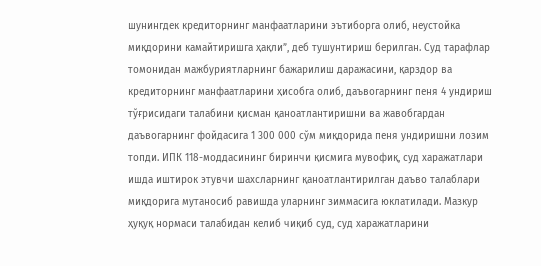шунингдек кредиторнинг манфаатларини эътиборга олиб, неустойка миқдорини камайтиришга ҳақли”, деб тушунтириш берилган. Суд тарафлар томонидан мажбуриятларнинг бажарилиш даражасини, қарздор ва кредиторнинг манфаатларини ҳисобга олиб, даъвогарнинг пеня 4 ундириш тўғрисидаги талабини қисман қаноатлантиришни ва жавобгардан даъвогарнинг фойдасига 1 300 000 сўм миқдорида пеня ундиришни лозим топди. ИПК 118-моддасининг биринчи қисмига мувофиқ, суд харажатлари ишда иштирок этувчи шахсларнинг қаноатлантирилган даъво талаблари миқдорига мутаносиб равишда уларнинг зиммасига юклатилади. Мазкур ҳуқуқ нормаси талабидан келиб чиқиб суд, суд харажатларини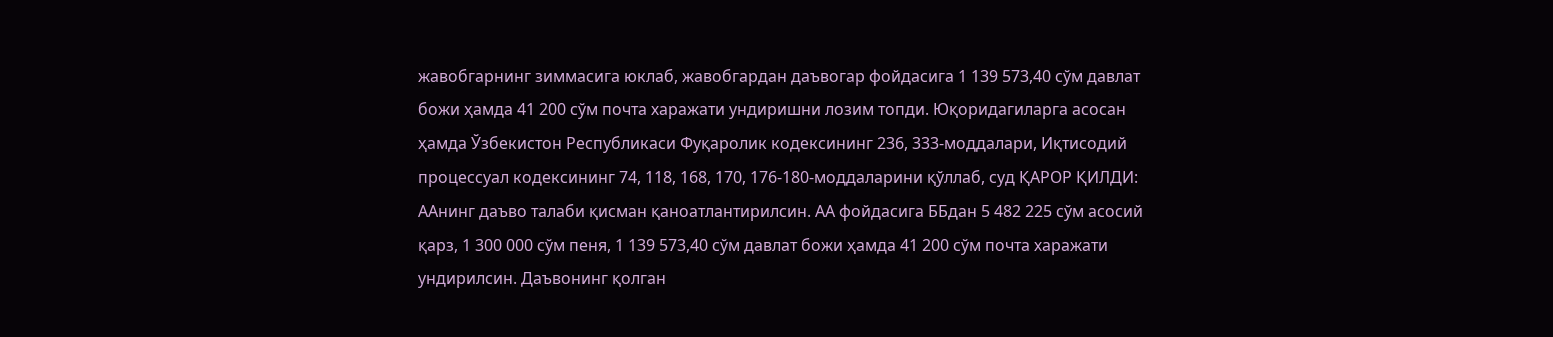жавобгарнинг зиммасига юклаб, жавобгардан даъвогар фойдасига 1 139 573,40 сўм давлат божи ҳамда 41 200 сўм почта харажати ундиришни лозим топди. Юқоридагиларга асосан ҳамда Ўзбекистон Республикаси Фуқаролик кодексининг 236, 333-моддалари, Иқтисодий процессуал кодексининг 74, 118, 168, 170, 176-180-моддаларини қўллаб, суд ҚАРОР ҚИЛДИ: ААнинг даъво талаби қисман қаноатлантирилсин. АА фойдасига ББдан 5 482 225 сўм асосий қарз, 1 300 000 сўм пеня, 1 139 573,40 сўм давлат божи ҳамда 41 200 сўм почта харажати ундирилсин. Даъвонинг қолган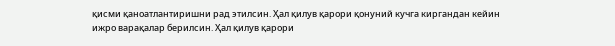қисми қаноатлантиришни рад этилсин. Ҳал қилув қарори қонуний кучга киргандан кейин ижро варақалар берилсин. Ҳал қилув қарори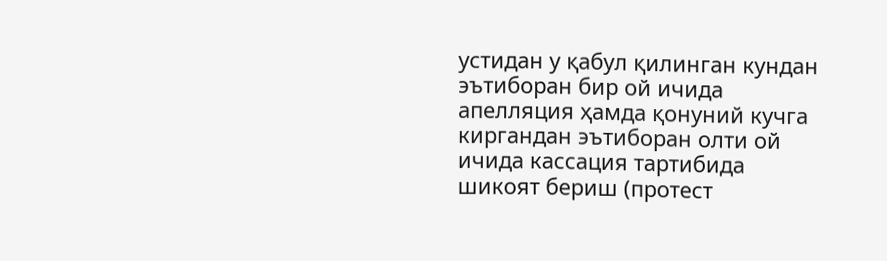устидан у қабул қилинган кундан эътиборан бир ой ичида апелляция ҳамда қонуний кучга киргандан эътиборан олти ой ичида кассация тартибида шикоят бериш (протест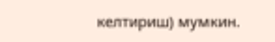келтириш) мумкин.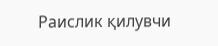Раислик қилувчи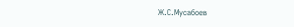Ж.С.Мусабоев